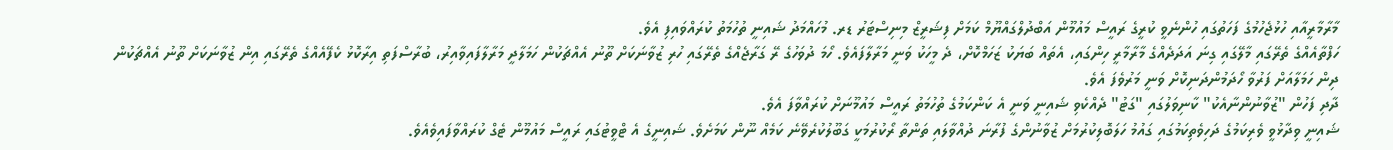މާރާމާރީއާއި ހުޅުޖެހުމުގެ ފަހަތުގައި ހުންނެވީ ކުރީގެ ރައީސް މައުމޫން އަބްދުލްގައްޔޫމް ކަމަށް ފިޝަރީޒް މިނިސްޓަރު ޑރ. މުހައްމަދު ޝައިނީ ތުހުމަތު ކުރައްވައިފި އެވެ.
ހަފްތާއެއްގެ ތެރޭގައި މާލޭގައި ގިނަ އަދަދެއްގެ މާރާމާރީ ހިންގައި، އެތައް ބަޔަކު ޒަހަމްކޮށް، ދެ މީހަކު ވަނީ މަރާލާފައެވެ. ހޯމަ ދުވަހުގެ ރޭ ގަރާޖެއްގެ ތެރޭގައި ހުރި ޒުވާނަކަށް ތޫނު އެއްޗަކުން ހަމަލާދީ މަރާލާފައިވާއިރު، ބުރާސްފަތި އިރާކޮޅު ކެފޭއެއްގެ ތެރޭގައި އިން ޒުވާނަކަށް ތޫނު އެއްޗަކުން ދިން ހަމަލާއަށް ފަރުވާ ހޯދަމުންދަނިކޮށް ވަނީ މަރުވެފަ އެވެ.
ދާދި ފަހުން "ޒުވާނުންނާއެކު" ކާނިވަލުގައި "ގަޓު" ދެއްކެވި ޝައިނީ ވަނީ އެ ކަންކަމުގެ ތުހުމަތު ރައީސް މައުމޫނަށް ކުރައްވާފަ އެވެ.
ޝައިނީ ވިދާޅުވީ ވެރިކަމުގެ ދަހިވެތިކަމުގައި ގައުމު ހަލަބޮލިކުރުމަށް ޒުވާނުންގެ ފުރާނަ ދުއްވާލައި ތަންތާ ރޯކުރުމަކީ ގަބޫލުކުރެވޭނެ ކަމެއް ނޫން ކަމަށެވެ. ޝައިނީގެ އެ ޓްވީޓުގައި ރައީސް މައުމޫން ޓެގް ކުރައްވާފައިވެއެވެ.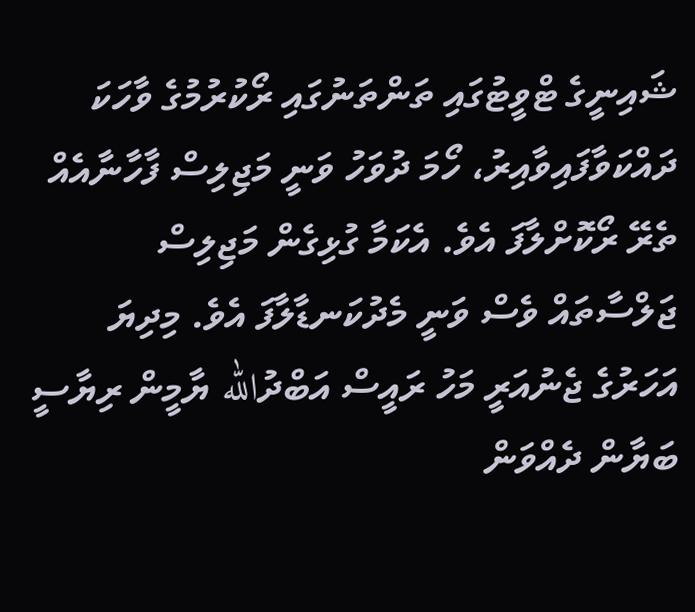ޝައިނީގެ ޓްވީޓުގައި ތަންތަނުގައި ރޯކުރުމުގެ ވާހަކަ ދައްކަވާފައިވާއިރު، ހޯމަ ދުވަހު ވަނީ މަޖިލިސް ފާހާނާއެއް ތެރޭ ރޯކޮށްލާފަ އެވެ. އެކަމާ ގުޅިގެން މަޖިލިސް ޖަލްސާތައް ވެސް ވަނީ މެދުކަނޑާލާފަ އެވެ. މިދިޔަ އަހަރުގެ ޖެނުއަރީ މަހު ރައީސް އަބްދުالله ޔާމީން ރިޔާސީ ބަޔާން ދެއްވަން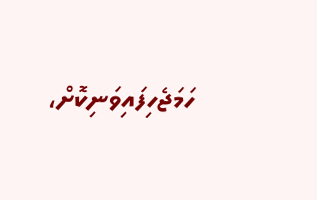ހަމަޖެހިފައިވަނިކޮށް،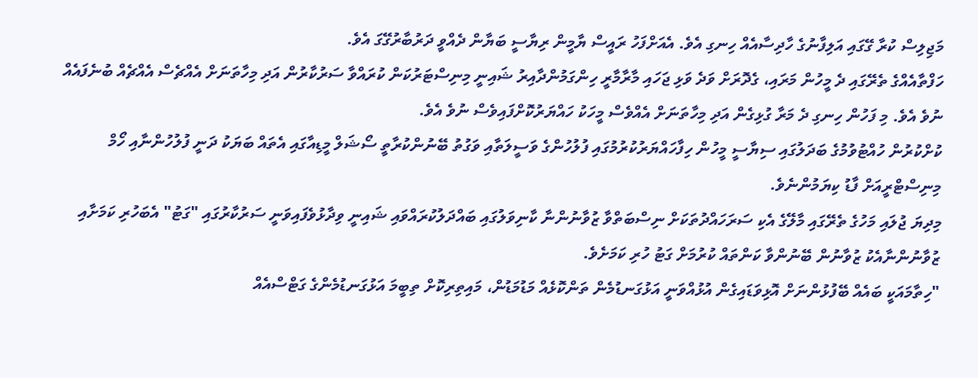މަޖިލިސް ކުރާ ގޭގައި އަލިފާނުގެ ހާދިސާއެއް ހިނގި އެވެ. އެއަށްފަހު ރައީސް ޔާމީން ރިޔާސީ ބަޔާން ދެއްވީ ދަރުބާރުގޭގަ އެވެ.
ހަފްތާއެއްގެ ތެރޭގައި ދެ މީހުން މަރައި، ގެދޮރަށް ވަދެ ވަޅި ޖަހައި މާރާމާރީ ހިންގަމުންދާއިރު ޝައިނީ މިނިސްޓަރުކަން ކުރައްވާ ސަރުކާރުން އަދި މިހާތަނަށް އެއްޗެސް އެއްޗެއް ބުނެފައެއް ނުވެ އެވެ. މި ފަހުން ހިނގި ދެ މަރާ ގުޅިގެން އަދި މިހާތަނަށް އެއްވެސް މީހަކު ހައްޔަރުކޮށްފައިވެސް ނުވެ އެވެ.
ކުށްކުރުން ހުއްޓުވުމުގެ ބަދަލުގައި ސިޔާސީ މީހުން ހިފާހައްޔަރުކުރުމުގައި ފުލުހުންގެ ވަސީލަތާއި ވަގުތު ބޭނުންކުރާތީ ސޯޝަލް މީޑިއާގައި އެތައް ބަޔަކު ދަނީ ފުލުހުންނާއި ހޯމް މިނިސްޓްރީއަށް ފާޑު ކިޔަމުންނެވެ.
މިދިޔަ ޖުލައި މަހުގެ ތެރޭގައި މާލޭގެ އެކި ސަރަހައްދުތަކަށް ނިސްބަތްވާ ޒުވާނުންނާ ކާނިވަލުގައި ބައްދަލުކުރައްވައި ޝައިނީ ވިދާޅުވެފައިވަނީ ސަރުކާރުގައި "ގަޓު" އެބަހުރި ކަމަށާއި ޒުވާނުންނާއެކު ޒުވާނުން ބޭނުންވާ ކަންތައް ކުރުމަށް ގަޓު ހުރި ކަމަށެވެ.
"ހިތާމައަކީ ބައެއް ބޭފުޅުންނަށް އޮޅިވަޑައިގެން އުޅުއްވަނީ އަޅުގަނޑުމެން ތަންކޮޅެއް މަޑުމަޑުން، މައިތިރިކޮށް ތިބީމަ އަޅުގަނޑުމެންގެ ގަޓްސްއެއް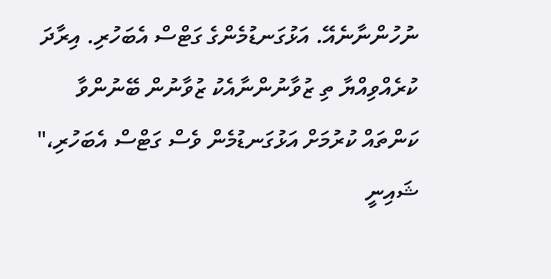ނުހުންނާނެއޭ. އަޅުގަނޑުމެންގެ ގަޓްސް އެބަހުރި. އިރާދަ ކުރެއްވިއްޔާ ތި ޒުވާނުންނާއެކު ޒުވާނުން ބޭނުންވާ ކަންތައް ކުރުމަށް އަޅުގަނޑުމެން ވެސް ގަޓްސް އެބަހުރި،" ޝައިނީ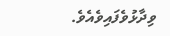ވިދާޅުވެފައިވެއެވެ.